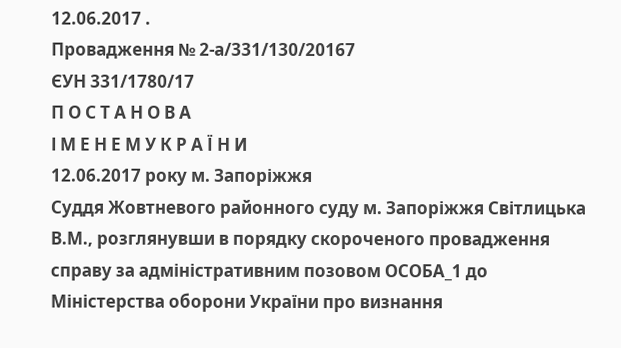12.06.2017 .
Провадження № 2-а/331/130/20167
ЄУН 331/1780/17
П О С Т А Н О В А
І М Е Н Е М У К Р А Ї Н И
12.06.2017 року м. Запоріжжя
Суддя Жовтневого районного суду м. Запоріжжя Світлицька В.М., розглянувши в порядку скороченого провадження справу за адміністративним позовом ОСОБА_1 до Міністерства оборони України про визнання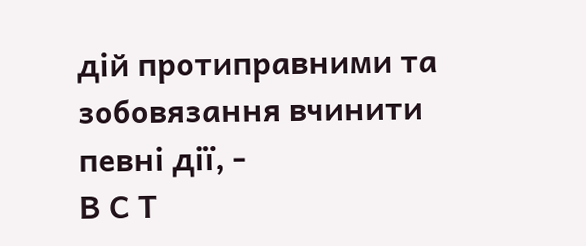дій протиправними та зобовязання вчинити певні дії, -
В С Т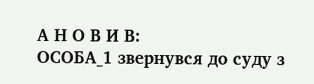А Н О В И В:
ОСОБА_1 звернувся до суду з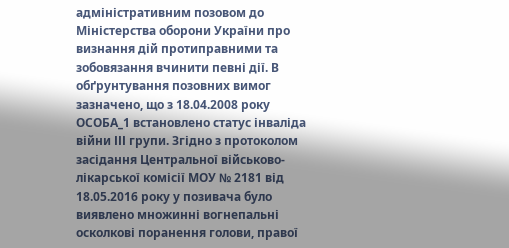адміністративним позовом до Міністерства оборони України про визнання дій протиправними та зобовязання вчинити певні дії. В обґрунтування позовних вимог зазначено, що з 18.04.2008 року ОСОБА_1 встановлено статус інваліда війни ІІІ групи. Згідно з протоколом засідання Центральної військово-лікарської комісії МОУ № 2181 від 18.05.2016 року у позивача було виявлено множинні вогнепальні осколкові поранення голови, правої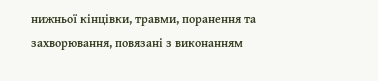нижньої кінцівки, травми, поранення та захворювання, повязані з виконанням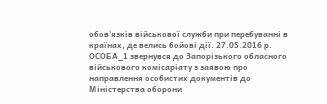обов'язків військової служби при перебуванні в країнах, де велись бойові дії. 27.05.2016 р. ОСОБА_1 звернувся до Запорізького обласного військового комісаріату з заявою про направлення особистих документів до Міністерства оборони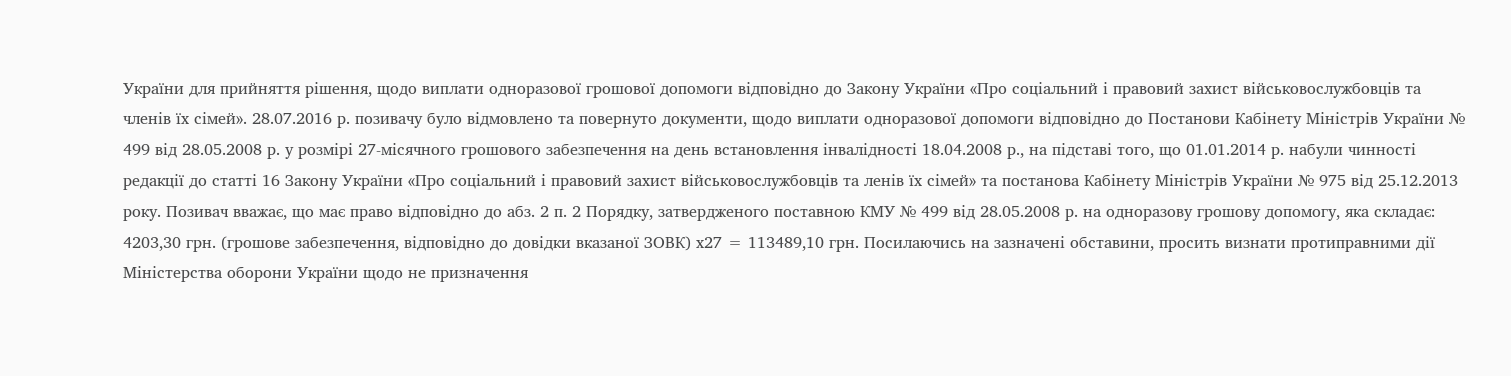України для прийняття рішення, щодо виплати одноразової грошової допомоги відповідно до Закону України «Про соціальний і правовий захист військовослужбовців та членів їх сімей». 28.07.2016 р. позивачу було відмовлено та повернуто документи, щодо виплати одноразової допомоги відповідно до Постанови Кабінету Міністрів України № 499 від 28.05.2008 р. у розмірі 27-місячного грошового забезпечення на день встановлення інвалідності 18.04.2008 р., на підставі того, що 01.01.2014 р. набули чинності редакції до статті 16 Закону України «Про соціальний і правовий захист військовослужбовців та ленів їх сімей» та постанова Кабінету Міністрів України № 975 від 25.12.2013 року. Позивач вважає, що має право відповідно до абз. 2 п. 2 Порядку, затвердженого поставною КМУ № 499 від 28.05.2008 р. на одноразову грошову допомогу, яка складає: 4203,30 грн. (грошове забезпечення, відповідно до довідки вказаної ЗОВК) х27 = 113489,10 грн. Посилаючись на зазначені обставини, просить визнати протиправними дії Міністерства оборони України щодо не призначення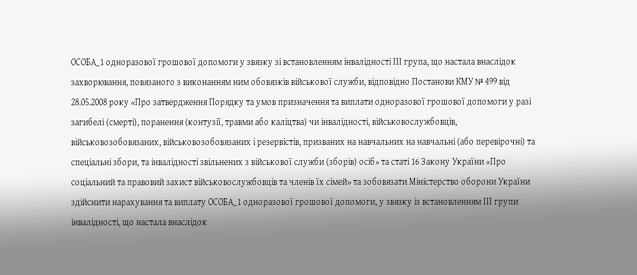ОСОБА_1 одноразової грошової допомоги у звязку зі встановленням інвалідності ІІІ група, що настала внаслідок захворювання, повязаного з виконанням ним обовязків військової служби, відповідно Постанови КМУ № 499 від 28.05.2008 року «Про затвердження Порядку та умов призначення та виплати одноразової грошової допомоги у разі загибелі (смерті), поранення (контузії, травми або каліцтва) чи інвалідності, військовослужбовців, військовозобовязаних, військовозобовязаних і резервістів, призваних на навчальних на навчальні (або перевірочні) та спеціальні збори, та інвалідності звільнених з військової служби (зборів) осіб» та статі 16 Закону України «Про соціальний та правовий захист військовослужбовців та членів їх сімей» та зобовязати Міністерство оборони України здійснити нарахування та виплату ОСОБА_1 одноразової грошової допомоги, у звязку із встановленням ІІІ групи інвалідності, що настала внаслідок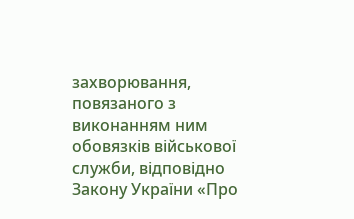захворювання, повязаного з виконанням ним обовязків військової служби, відповідно Закону України «Про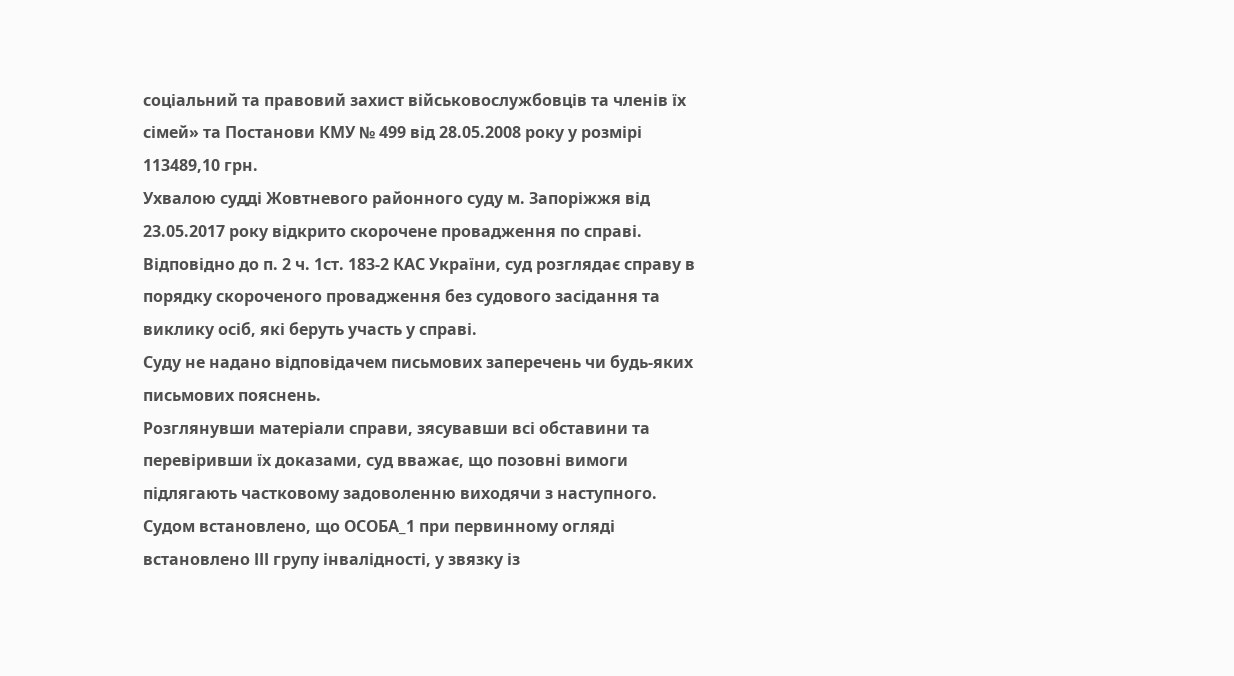соціальний та правовий захист військовослужбовців та членів їх сімей» та Постанови КМУ № 499 від 28.05.2008 року у розмірі 113489,10 грн.
Ухвалою судді Жовтневого районного суду м. Запоріжжя від 23.05.2017 року відкрито скорочене провадження по справі.
Відповідно до п. 2 ч. 1ст. 183-2 КАС України, суд розглядає справу в порядку скороченого провадження без судового засідання та виклику осіб, які беруть участь у справі.
Суду не надано відповідачем письмових заперечень чи будь-яких письмових пояснень.
Розглянувши матеріали справи, зясувавши всі обставини та перевіривши їх доказами, суд вважає, що позовні вимоги підлягають частковому задоволенню виходячи з наступного.
Судом встановлено, що ОСОБА_1 при первинному огляді встановлено ІІІ групу інвалідності, у звязку із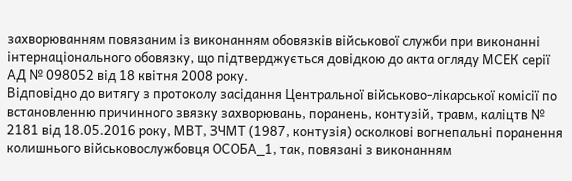захворюванням повязаним із виконанням обовязків військової служби при виконанні інтернаціонального обовязку, що підтверджується довідкою до акта огляду МСЕК серії АД № 098052 від 18 квітня 2008 року.
Відповідно до витягу з протоколу засідання Центральної військово-лікарської комісії по встановленню причинного звязку захворювань, поранень, контузій, травм, каліцтв № 2181 від 18.05.2016 року, МВТ, ЗЧМТ (1987, контузія) осколкові вогнепальні поранення колишнього військовослужбовця ОСОБА_1, так, повязані з виконанням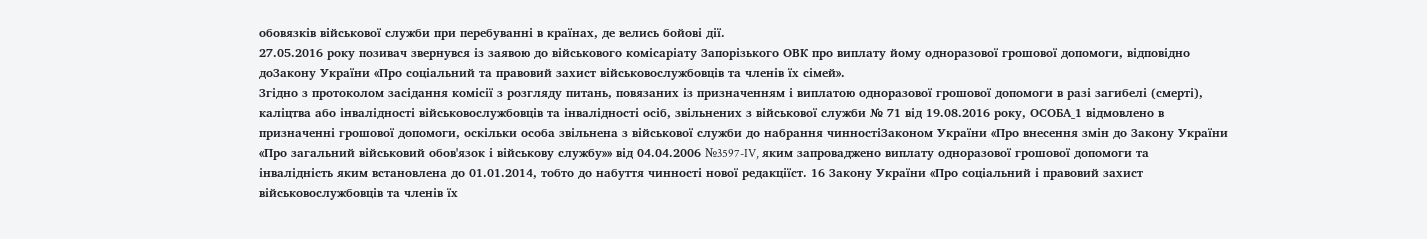обовязків військової служби при перебуванні в країнах, де велись бойові дії.
27.05.2016 року позивач звернувся із заявою до військового комісаріату Запорізького ОВК про виплату йому одноразової грошової допомоги, відповідно доЗакону України «Про соціальний та правовий захист військовослужбовців та членів їх сімей».
Згідно з протоколом засідання комісії з розгляду питань, повязаних із призначенням і виплатою одноразової грошової допомоги в разі загибелі (смерті), каліцтва або інвалідності військовослужбовців та інвалідності осіб, звільнених з військової служби № 71 від 19.08.2016 року, ОСОБА_1 відмовлено в призначенні грошової допомоги, оскільки особа звільнена з військової служби до набрання чинностіЗаконом України «Про внесення змін до Закону України «Про загальний військовий обов'язок і військову службу»» від 04.04.2006 №3597-IV, яким запроваджено виплату одноразової грошової допомоги та інвалідність яким встановлена до 01.01.2014, тобто до набуття чинності нової редакціїст. 16 Закону України «Про соціальний і правовий захист військовослужбовців та членів їх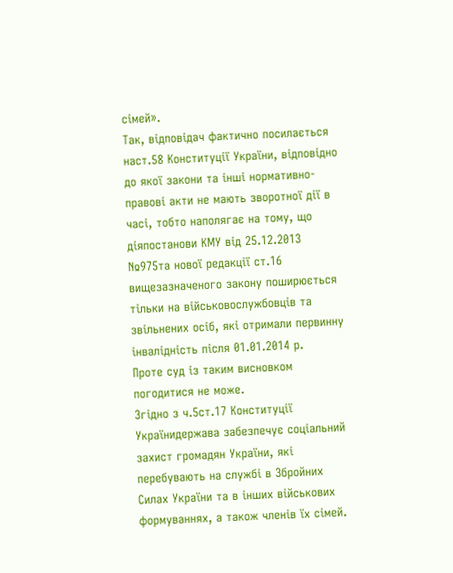сімей».
Так, відповідач фактично посилається наст.58 Конституції України, відповідно до якої закони та інші нормативно-правові акти не мають зворотної дії в часі, тобто наполягає на тому, що діяпостанови КМУ від 25.12.2013 №975та нової редакції ст.16 вищезазначеного закону поширюється тільки на військовослужбовців та звільнених осіб, які отримали первинну інвалідність після 01.01.2014 р.
Проте суд із таким висновком погодитися не може.
Згідно з ч.5ст.17 Конституції Українидержава забезпечує соціальний захист громадян України, які перебувають на службі в Збройних Силах України та в інших військових формуваннях, а також членів їх сімей.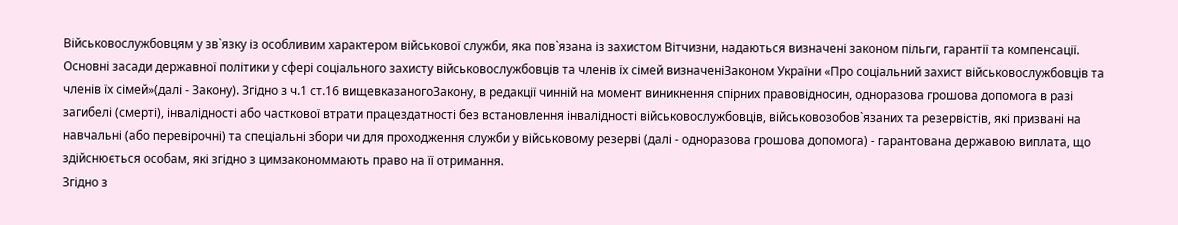Військовослужбовцям у зв`язку із особливим характером військової служби, яка пов`язана із захистом Вітчизни, надаються визначені законом пільги, гарантії та компенсації.
Основні засади державної політики у сфері соціального захисту військовослужбовців та членів їх сімей визначеніЗаконом України «Про соціальний захист військовослужбовців та членів їх сімей»(далі - Закону). Згідно з ч.1 ст.16 вищевказаногоЗакону, в редакції чинній на момент виникнення спірних правовідносин, одноразова грошова допомога в разі загибелі (смерті), інвалідності або часткової втрати працездатності без встановлення інвалідності військовослужбовців, військовозобов`язаних та резервістів, які призвані на навчальні (або перевірочні) та спеціальні збори чи для проходження служби у військовому резерві (далі - одноразова грошова допомога) - гарантована державою виплата, що здійснюється особам, які згідно з цимзакономмають право на її отримання.
Згідно з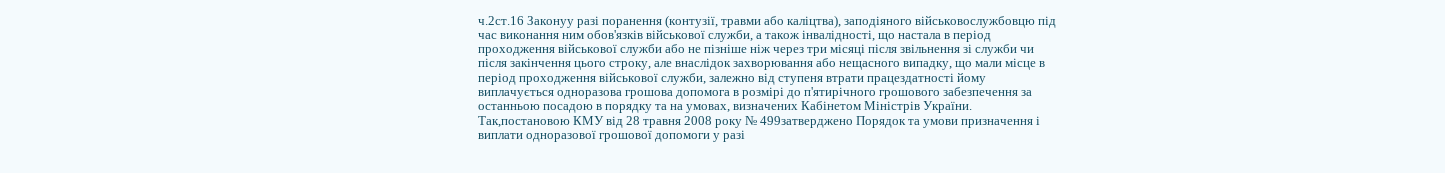ч.2ст.16 Законуу разі поранення (контузії, травми або каліцтва), заподіяного військовослужбовцю під час виконання ним обов'язків військової служби, а також інвалідності, що настала в період проходження військової служби або не пізніше ніж через три місяці після звільнення зі служби чи після закінчення цього строку, але внаслідок захворювання або нещасного випадку, що мали місце в період проходження військової служби, залежно від ступеня втрати працездатності йому виплачується одноразова грошова допомога в розмірі до п'ятирічного грошового забезпечення за останньою посадою в порядку та на умовах, визначених Кабінетом Міністрів України.
Так,постановою КМУ від 28 травня 2008 року № 499затверджено Порядок та умови призначення і виплати одноразової грошової допомоги у разі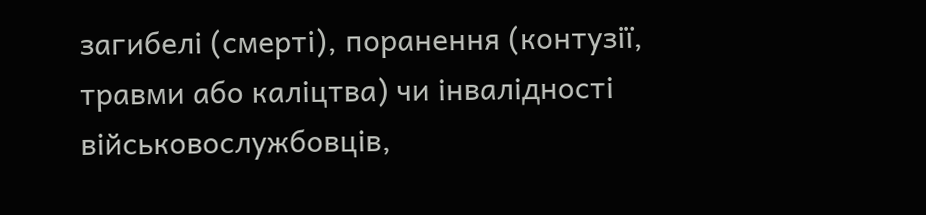загибелі (смерті), поранення (контузії, травми або каліцтва) чи інвалідності військовослужбовців,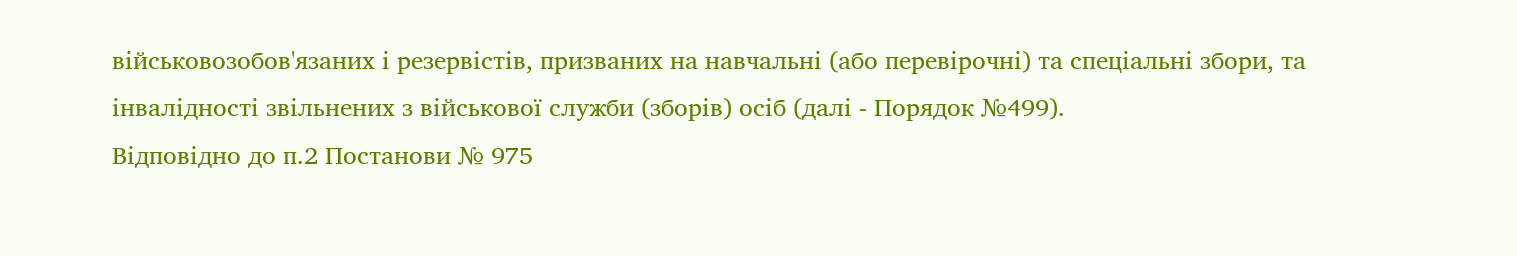військовозобов'язаних і резервістів, призваних на навчальні (або перевірочні) та спеціальні збори, та інвалідності звільнених з військової служби (зборів) осіб (далі - Порядок №499).
Відповідно до п.2 Постанови № 975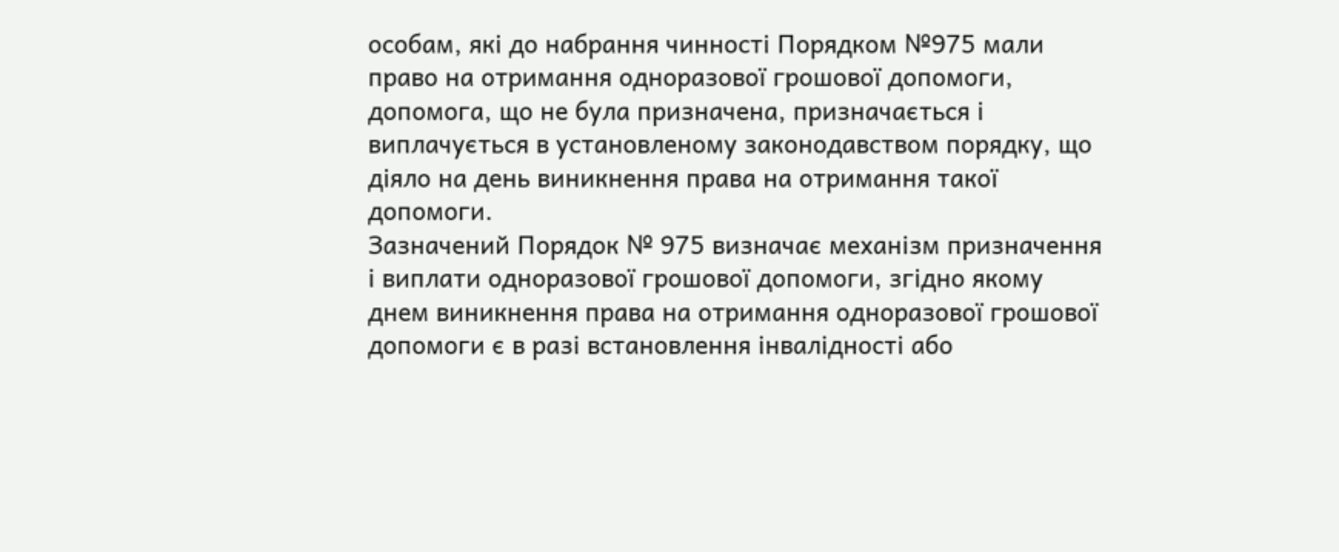особам, які до набрання чинності Порядком №975 мали право на отримання одноразової грошової допомоги, допомога, що не була призначена, призначається і виплачується в установленому законодавством порядку, що діяло на день виникнення права на отримання такої допомоги.
Зазначений Порядок № 975 визначає механізм призначення і виплати одноразової грошової допомоги, згідно якому днем виникнення права на отримання одноразової грошової допомоги є в разі встановлення інвалідності або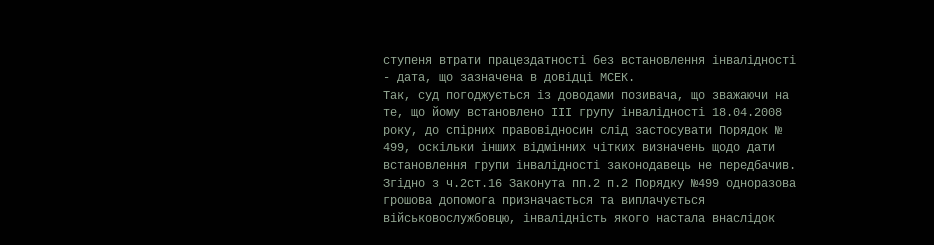ступеня втрати працездатності без встановлення інвалідності - дата, що зазначена в довідці МСЕК.
Так, суд погоджується із доводами позивача, що зважаючи на те, що йому встановлено ІІІ групу інвалідності 18.04.2008 року, до спірних правовідносин слід застосувати Порядок № 499, оскільки інших відмінних чітких визначень щодо дати встановлення групи інвалідності законодавець не передбачив.
Згідно з ч.2ст.16 Законута пп.2 п.2 Порядку №499 одноразова грошова допомога призначається та виплачується військовослужбовцю, інвалідність якого настала внаслідок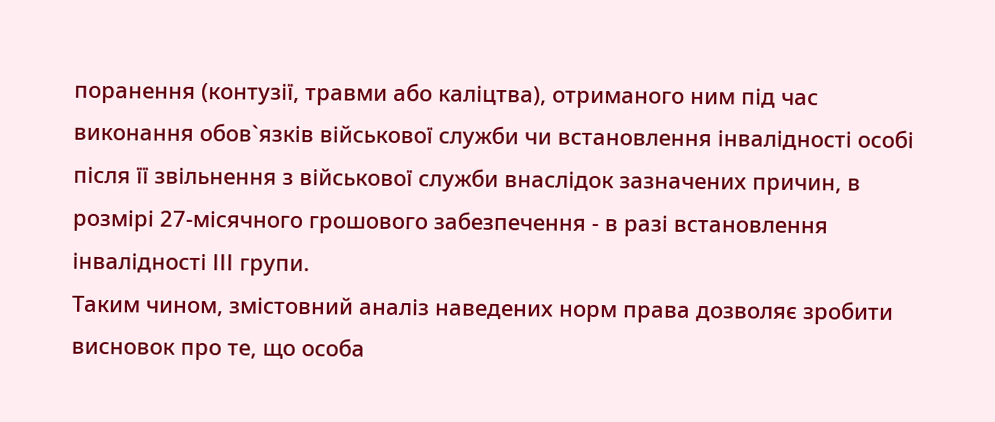поранення (контузії, травми або каліцтва), отриманого ним під час виконання обов`язків військової служби чи встановлення інвалідності особі після її звільнення з військової служби внаслідок зазначених причин, в розмірі 27-місячного грошового забезпечення - в разі встановлення інвалідності ІІІ групи.
Таким чином, змістовний аналіз наведених норм права дозволяє зробити висновок про те, що особа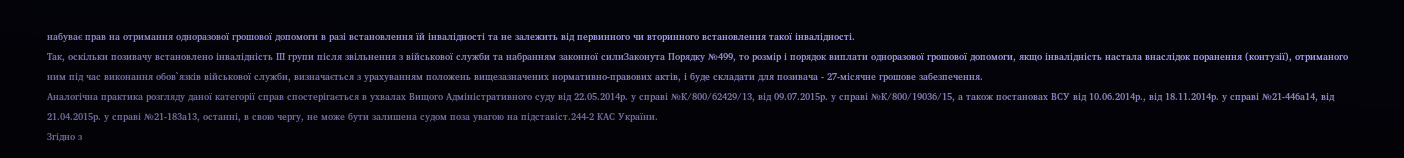набуває прав на отримання одноразової грошової допомоги в разі встановлення їй інвалідності та не залежить від первинного чи вторинного встановлення такої інвалідності.
Так, оскільки позивачу встановлено інвалідність ІІІ групи після звільнення з військової служби та набранням законної силиЗаконута Порядку №499, то розмір і порядок виплати одноразової грошової допомоги, якщо інвалідність настала внаслідок поранення (контузії), отриманого ним під час виконання обов`язків військової служби, визначається з урахуванням положень вищезазначених нормативно-правових актів, і буде складати для позивача - 27-місячне грошове забезпечення.
Аналогічна практика розгляду даної категорії справ спостерігається в ухвалах Вищого Адміністративного суду від 22.05.2014р. у справі №К/800/62429/13, від 09.07.2015р. у справі №К/800/19036/15, а також постановах ВСУ від 10.06.2014р., від 18.11.2014р. у справі №21-446а14, від 21.04.2015р. у справі №21-183а13, останні, в свою чергу, не може бути залишена судом поза увагою на підставіст.244-2 КАС України.
Згідно з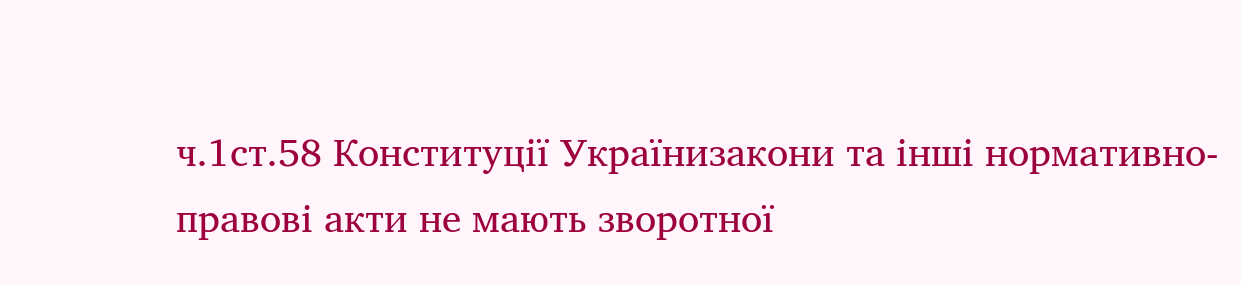ч.1ст.58 Конституції Українизакони та інші нормативно-правові акти не мають зворотної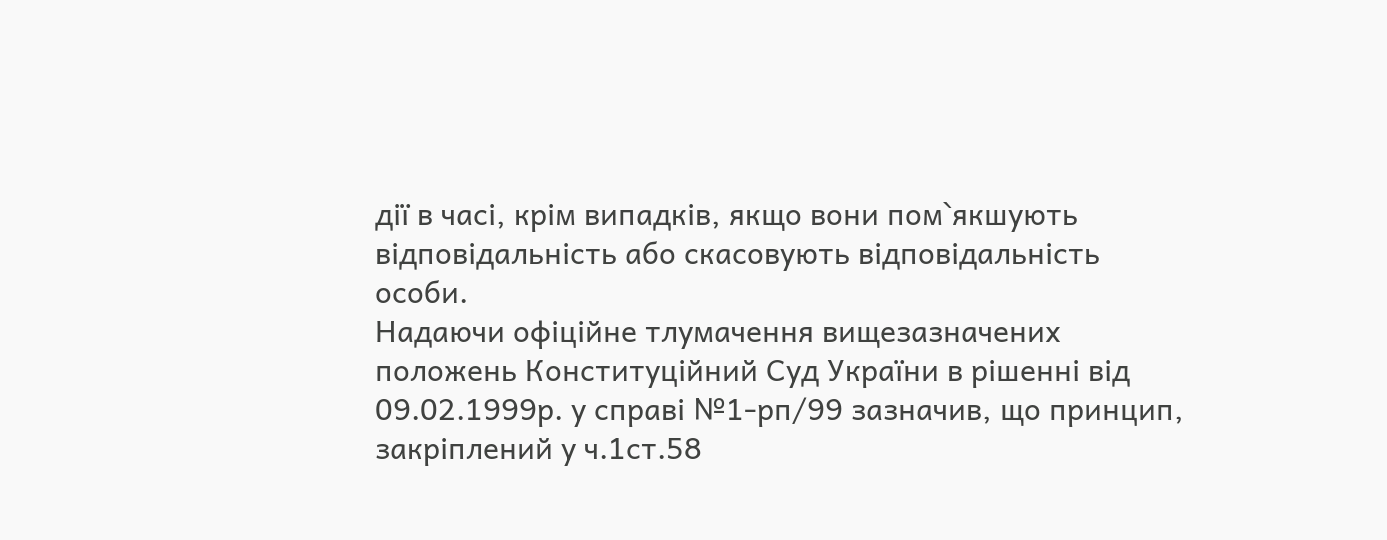дії в часі, крім випадків, якщо вони пом`якшують відповідальність або скасовують відповідальність особи.
Надаючи офіційне тлумачення вищезазначених положень Конституційний Суд України в рішенні від 09.02.1999р. у справі №1-рп/99 зазначив, що принцип, закріплений у ч.1ст.58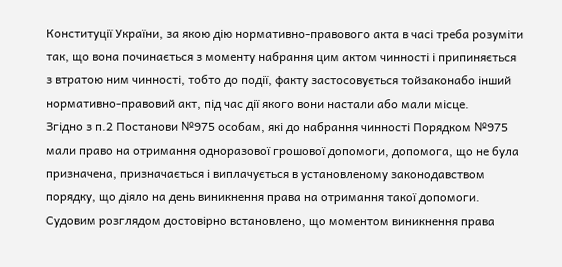Конституції України, за якою дію нормативно-правового акта в часі треба розуміти так, що вона починається з моменту набрання цим актом чинності і припиняється з втратою ним чинності, тобто до події, факту застосовується тойзаконабо інший нормативно-правовий акт, під час дії якого вони настали або мали місце.
Згідно з п.2 Постанови №975 особам, які до набрання чинності Порядком №975 мали право на отримання одноразової грошової допомоги, допомога, що не була призначена, призначається і виплачується в установленому законодавством порядку, що діяло на день виникнення права на отримання такої допомоги.
Судовим розглядом достовірно встановлено, що моментом виникнення права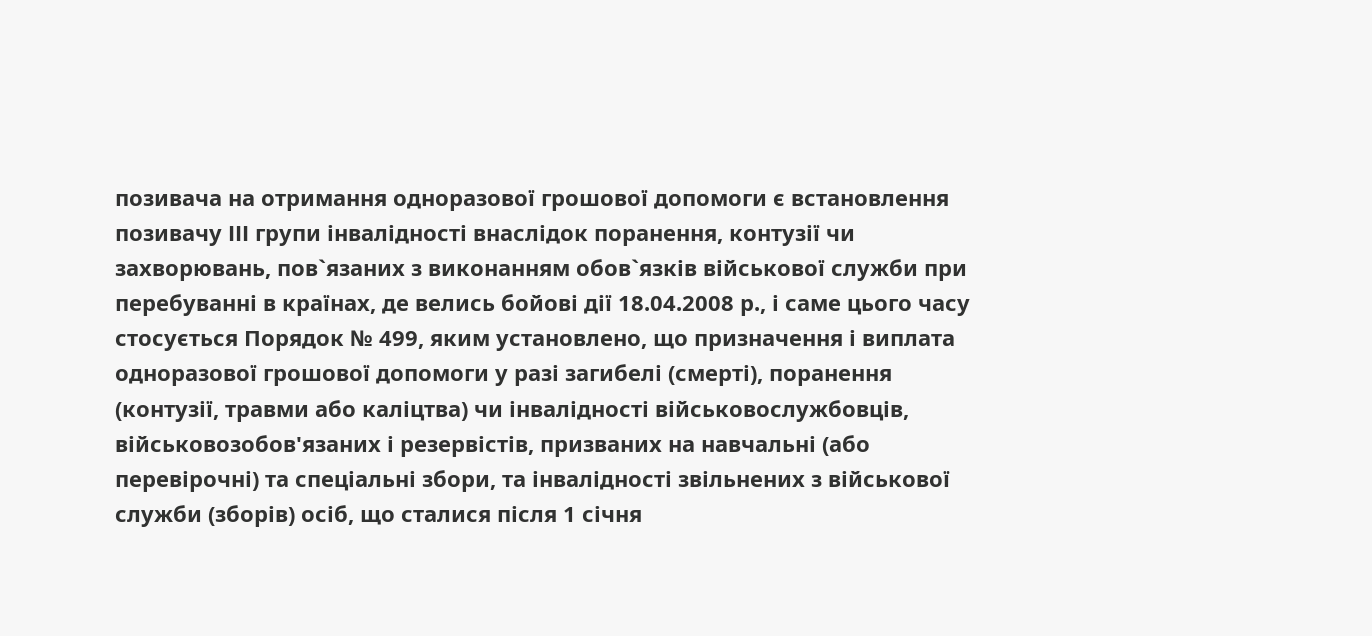позивача на отримання одноразової грошової допомоги є встановлення позивачу ІІІ групи інвалідності внаслідок поранення, контузії чи захворювань, пов`язаних з виконанням обов`язків військової служби при перебуванні в країнах, де велись бойові дії 18.04.2008 р., і саме цього часу стосується Порядок № 499, яким установлено, що призначення і виплата одноразової грошової допомоги у разі загибелі (смерті), поранення (контузії, травми або каліцтва) чи інвалідності військовослужбовців, військовозобов'язаних і резервістів, призваних на навчальні (або перевірочні) та спеціальні збори, та інвалідності звільнених з військової служби (зборів) осіб, що сталися після 1 січня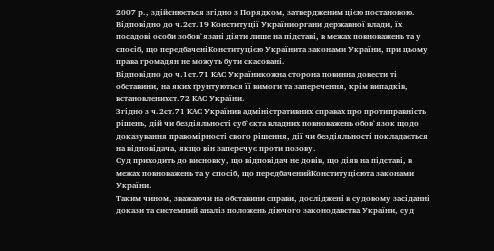2007 р., здійснюється згідно з Порядком, затвердженим цією постановою.
Відповідно до ч.2ст.19 Конституції Україниоргани державної влади, їх посадові особи зобов`язані діяти лише на підставі, в межах повноважень та у спосіб, що передбаченіКонституцією Українита законами України, при цьому права громадян не можуть бути скасовані.
Відповідно до ч.1ст.71 КАС Україникожна сторона повинна довести ті обставини, на яких ґрунтуються її вимоги та заперечення, крім випадків, встановленихст.72 КАС України.
Згідно з ч.2ст.71 КАС Українив адміністративних справах про протиправність рішень, дій чи бездіяльності суб`єкта владних повноважень обов`язок щодо доказування правомірності свого рішення, дії чи бездіяльності покладається на відповідача, якщо він заперечує проти позову.
Суд приходить до висновку, що відповідач не довів, що діяв на підставі, в межах повноважень та у спосіб, що передбаченийКонституцієюта законами України.
Таким чином, зважаючи на обставини справи, досліджені в судовому засіданні докази та системний аналіз положень діючого законодавства України, суд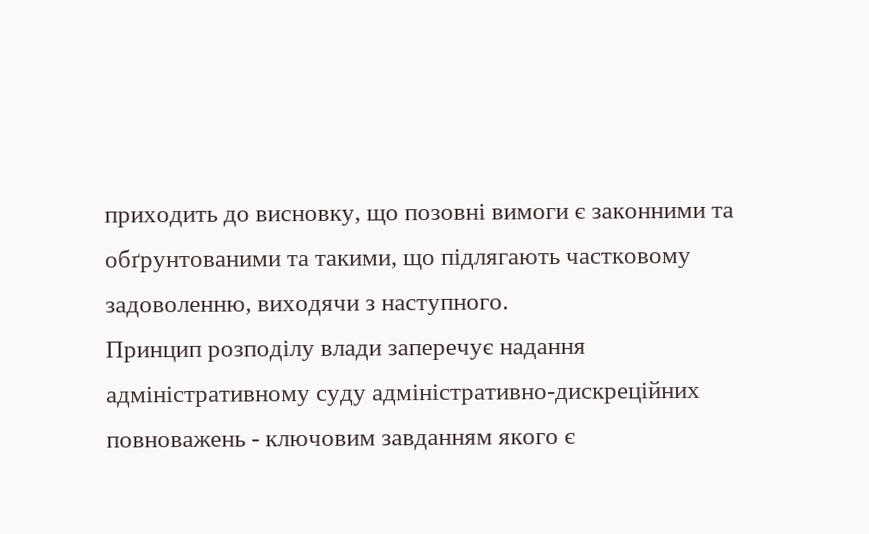приходить до висновку, що позовні вимоги є законними та обґрунтованими та такими, що підлягають частковому задоволенню, виходячи з наступного.
Принцип розподілу влади заперечує надання адміністративному суду адміністративно-дискреційних повноважень - ключовим завданням якого є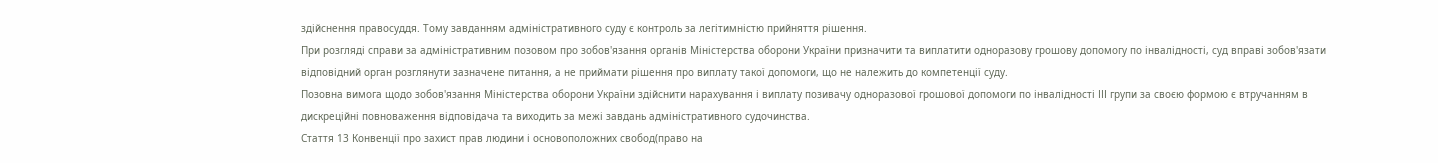здійснення правосуддя. Тому завданням адміністративного суду є контроль за легітимністю прийняття рішення.
При розгляді справи за адміністративним позовом про зобов'язання органів Міністерства оборони України призначити та виплатити одноразову грошову допомогу по інвалідності, суд вправі зобов'язати відповідний орган розглянути зазначене питання, а не приймати рішення про виплату такої допомоги, що не належить до компетенції суду.
Позовна вимога щодо зобов'язання Міністерства оборони України здійснити нарахування і виплату позивачу одноразової грошової допомоги по інвалідності ІІІ групи за своєю формою є втручанням в дискреційні повноваження відповідача та виходить за межі завдань адміністративного судочинства.
Стаття 13 Конвенції про захист прав людини і основоположних свобод(право на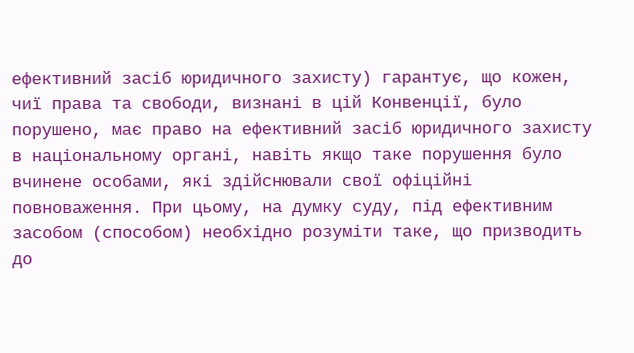ефективний засіб юридичного захисту) гарантує, що кожен, чиї права та свободи, визнані в цій Конвенції, було порушено, має право на ефективний засіб юридичного захисту в національному органі, навіть якщо таке порушення було вчинене особами, які здійснювали свої офіційні повноваження. При цьому, на думку суду, під ефективним засобом (способом) необхідно розуміти таке, що призводить до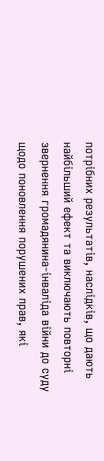потрібних результатів, наслідків, що дають найбільший ефект та виключають повторні звернення громадянина-інваліда війни до суду щодо поновлення порушених прав, які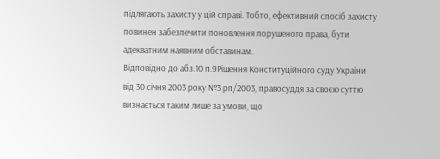підлягають захисту у цій справі. Тобто, ефективний спосіб захисту повинен забезпечити поновлення порушеного права, бути адекватним наявним обставинам.
Відповідно до абз.10 п.9Рішення Конституційного суду України від 30 січня 2003 року №3 рп/2003, правосуддя за своєю суттю визнається таким лише за умови, що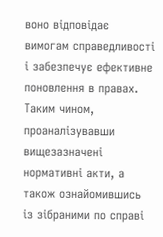воно відповідає вимогам справедливості і забезпечує ефективне поновлення в правах.
Таким чином, проаналізувавши вищезазначені нормативні акти, а також ознайомившись із зібраними по справі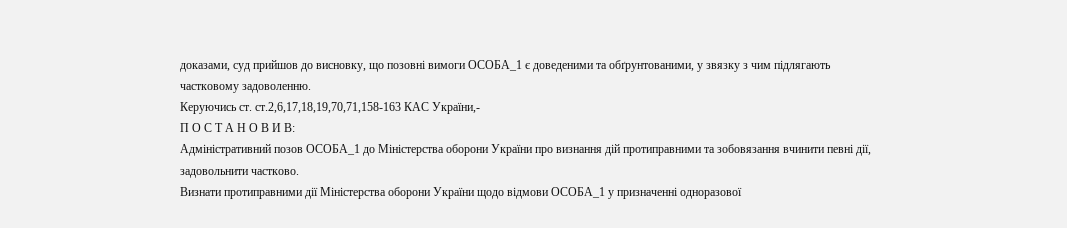доказами, суд прийшов до висновку, що позовні вимоги ОСОБА_1 є доведеними та обґрунтованими, у звязку з чим підлягають частковому задоволенню.
Керуючись ст. ст.2,6,17,18,19,70,71,158-163 КАС України,-
П О С Т А Н О В И В:
Адміністративний позов ОСОБА_1 до Міністерства оборони України про визнання дій протиправними та зобовязання вчинити певні дії, задовольнити частково.
Визнати протиправними дії Міністерства оборони України щодо відмови ОСОБА_1 у призначенні одноразової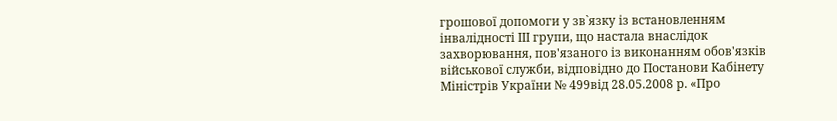грошової допомоги у зв`язку із встановленням інвалідності ІІІ групи, що настала внаслідок захворювання, пов'язаного із виконанням обов'язків військової служби, відповідно до Постанови Кабінету Міністрів України № 499від 28.05.2008 р. «Про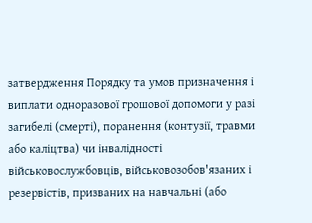затвердження Порядку та умов призначення і виплати одноразової грошової допомоги у разі загибелі (смерті), поранення (контузії, травми або каліцтва) чи інвалідності військовослужбовців, військовозобов'язаних і резервістів, призваних на навчальні (або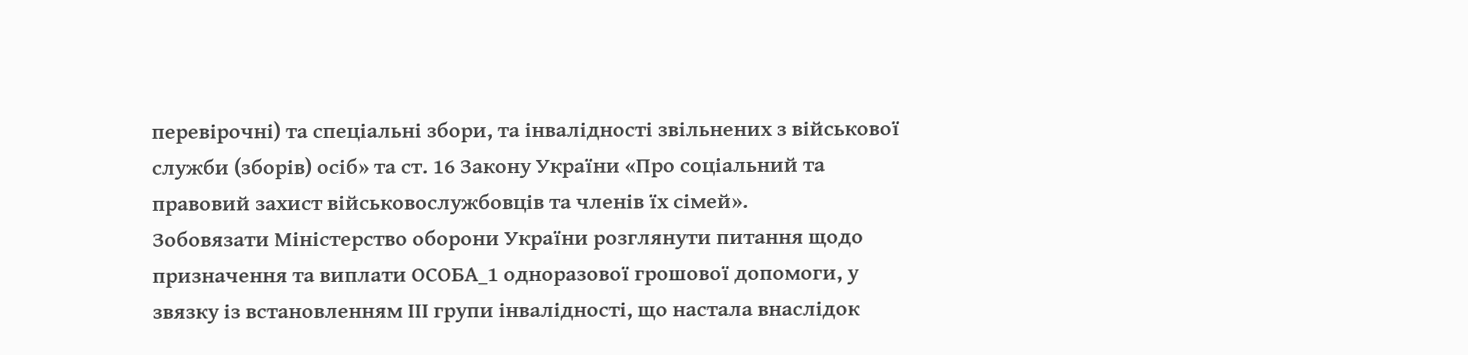перевірочні) та спеціальні збори, та інвалідності звільнених з військової служби (зборів) осіб» та ст. 16 Закону України «Про соціальний та правовий захист військовослужбовців та членів їх сімей».
Зобовязати Міністерство оборони України розглянути питання щодо призначення та виплати ОСОБА_1 одноразової грошової допомоги, у звязку із встановленням ІІІ групи інвалідності, що настала внаслідок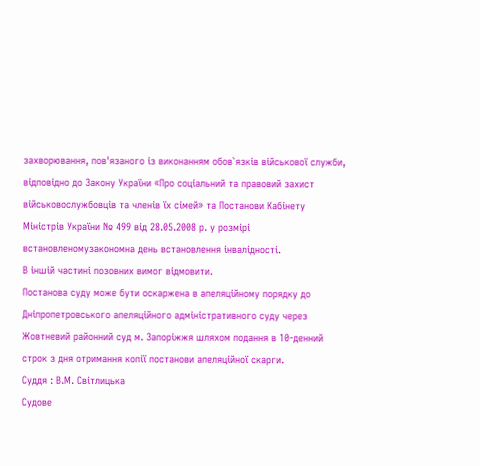захворювання, пов'язаного із виконанням обов`язків військової служби, відповідно до Закону України «Про соціальний та правовий захист військовослужбовців та членів їх сімей» та Постанови Кабінету Міністрів України № 499 від 28.05.2008 р. у розмірі встановленомузакономна день встановлення інвалідності.
В іншій частині позовних вимог відмовити.
Постанова суду може бути оскаржена в апеляційному порядку до Дніпропетровського апеляційного адміністративного суду через Жовтневий районний суд м. Запоріжжя шляхом подання в 10-денний строк з дня отримання копії постанови апеляційної скарги.
Суддя : В.М. Світлицька
Судове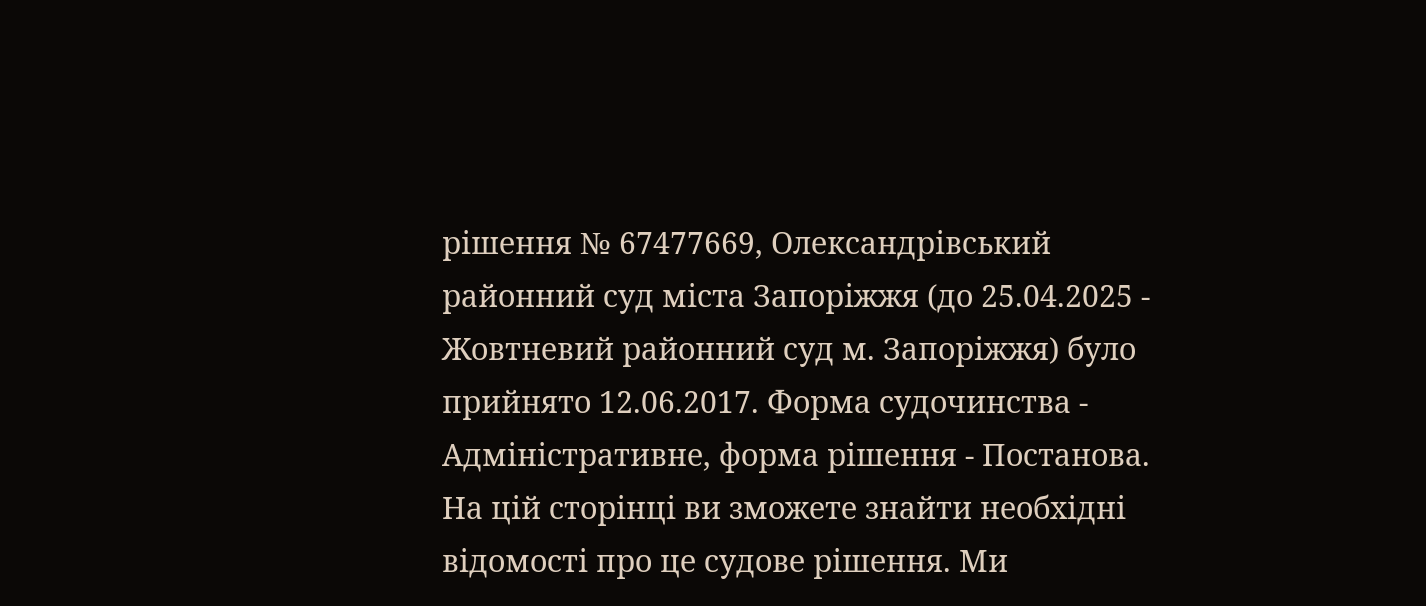рішення № 67477669, Олександрівський районний суд міста Запоріжжя (до 25.04.2025 - Жовтневий районний суд м. Запоріжжя) було прийнято 12.06.2017. Форма судочинства - Адміністративне, форма рішення - Постанова. На цій сторінці ви зможете знайти необхідні відомості про це судове рішення. Ми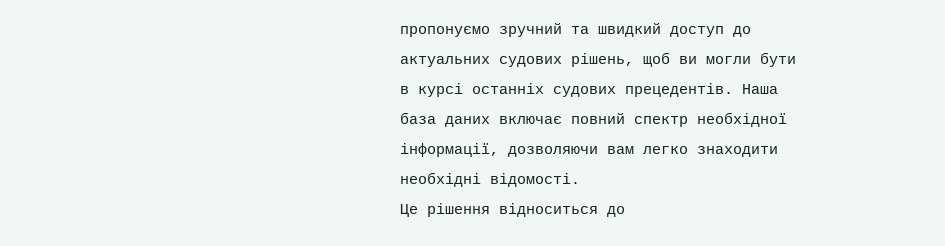пропонуємо зручний та швидкий доступ до актуальних судових рішень, щоб ви могли бути в курсі останніх судових прецедентів. Наша база даних включає повний спектр необхідної інформації, дозволяючи вам легко знаходити необхідні відомості.
Це рішення відноситься до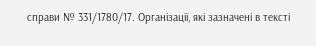справи № 331/1780/17. Організації, які зазначені в тексті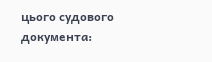цього судового документа: